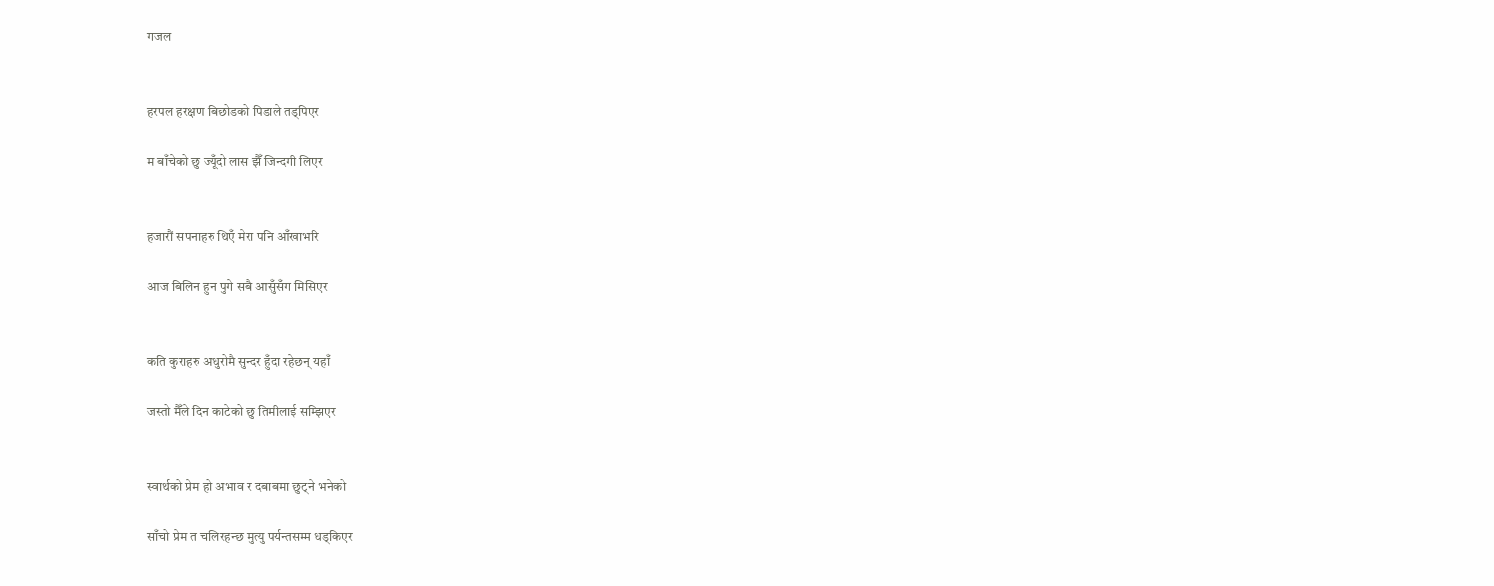गजल


हरपल हरक्षण बिछोडको पिडाले तड्पिएर

म बाँचेको छु ज्यूँदो लास झैँ जिन्दगी लिएर


हजारौं सपनाहरु थिएँ मेरा पनि आँखाभरि

आज बिलिन हुन पुगे सबै आसुँसँग मिसिएर


कति कुराहरु अधुरोमै सुन्दर हुँदा रहेछन् यहाँ

जस्तो मैँले दिन काटेको छु तिमीलाई सम्झिएर


स्वार्थको प्रेम हो अभाव र दबाबमा छुट्ने भनेको

साँचो प्रेम त चलिरहन्छ मुत्यु पर्यन्तसम्म धड्किएर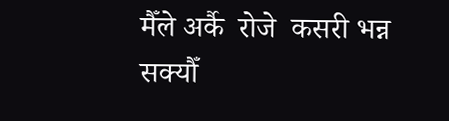मैँले अर्कै  रोजे  कसरी भन्न सक्यौँ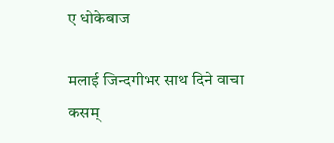ए धोकेबाज

मलाई जिन्दगीभर साथ दिने वाचा कसम्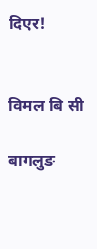दिएर!


विमल बि सी

बागलुङ